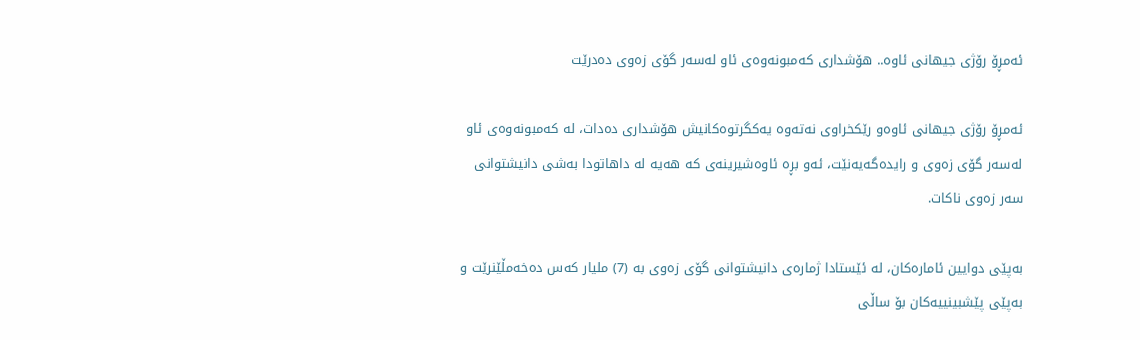ئه‌مڕۆ رۆژی جیهانی ئاوه‌.. هۆشداری کەمبونەوەی ئاو له‌سه‌ر گۆی‌ زه‌وی‌ دەدرێت

ئه‌مڕۆ رۆژی‌ جیهانی‌ ئاوه‌و رێكخراوی‌ نه‌ته‌وه‌ یه‌كگرتوه‌كانیش هۆشداری ده‌دات، له‌ كه‌مبونه‌وه‌ی‌ ئاو له‌سه‌ر گۆی‌ زه‌وی‌ و رایدەگەیەنێت،‌ ئه‌و بڕه‌ ئاوه‌شیرینەی کە‌ هه‌یه‌ له‌ داهاتودا به‌شی‌ دانیشتوانی‌ سه‌ر زه‌وی‌ ناكات.

بەپێی دوایین ئامارەکان، له‌ ئێستادا ژماره‌ی دانیشتوانی گۆی زه‌وی به‌ (7) ملیار كه‌س دەخەمڵێنرێت و بەپێی پێشبینییەکان بۆ ساڵی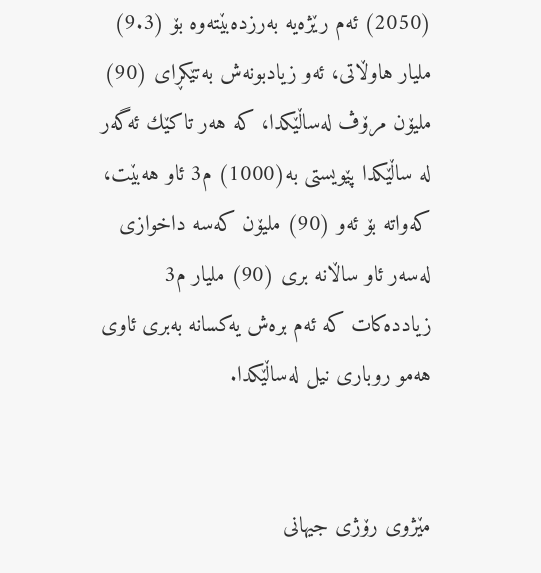(2050) ئه‌م رێژه‌یه‌ به‌رزده‌بێته‌وه‌ بۆ (9.3) ملیار هاوڵاتی‌، ئه‌و زیادبونه‌ش به‌تێكڕای (90) ملیۆن مرۆڤ له‌ساڵێكدا، كه‌ هه‌ر تاكێك ئه‌گه‌ر له‌ ساڵێكدا پێویستی به‌(1000) م3 ئاو هه‌بێت، كه‌واته‌ بۆ ئه‌و (90) ملیۆن كه‌سه‌ داخوازی له‌سه‌ر ئاو ساڵانه‌ بری (90) ملیار م3 زیادده‌كات كه‌ ئه‌م بره‌ش یه‌كسانه‌ به‌بری ئاوی هه‌مو روباری نیل له‌ساڵێكدا.


مێژوی‌ رۆژی‌ جیهانی‌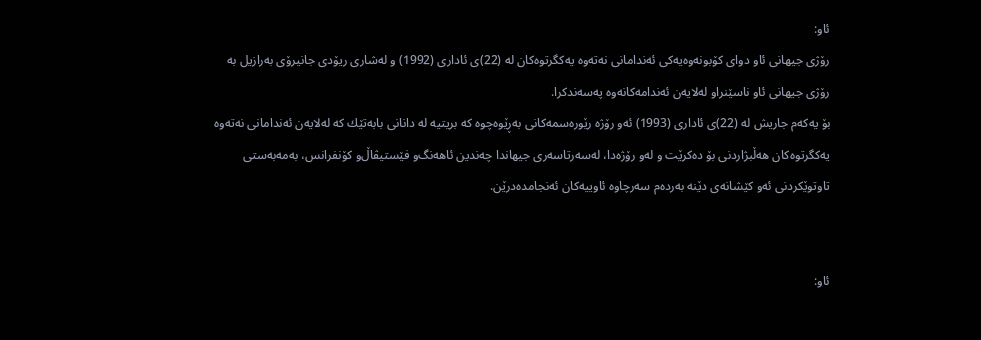ئاو:
رۆژی‌ جیهانی‌ ئاو دوای كۆبونەوەیەكی ئەندامانی نەتەوە یەكگرتوەكان لە (22)ی ئاداری‌ (1992) و لەشاری ریۆدی جانیرۆی بەرازیل بە رۆژی جیهانی ئاو ناسێنراو لەلایەن ئەندامەكانەوە پەسەندكرا.
بۆ یەكەم جاریش لە (22)ی ئاداری‌ (1993) ئەو رۆژە رێورەسمەكانی بەڕێوەچوە كە بریتیە لە دانانی بابەتێك كە لەلایەن ئەندامانی نەتەوە یەكگرتوەكان هەڵبژاردنی بۆ دەكرێت و له‌و رۆژه‌دا، له‌سه‌رتاسه‌ری‌ جیهاندا چه‌ندین ئاهه‌نگ‌و فێستیڤاڵ‌و كۆنفرانس‌، به‌مه‌به‌ستی‌ تاوتوێكردنی‌ ئه‌و كێشانه‌ی‌ دێنه‌ به‌رده‌م سه‌رچاوه‌ ئاوییه‌كان ئه‌نجامده‌درێن.


ئاو: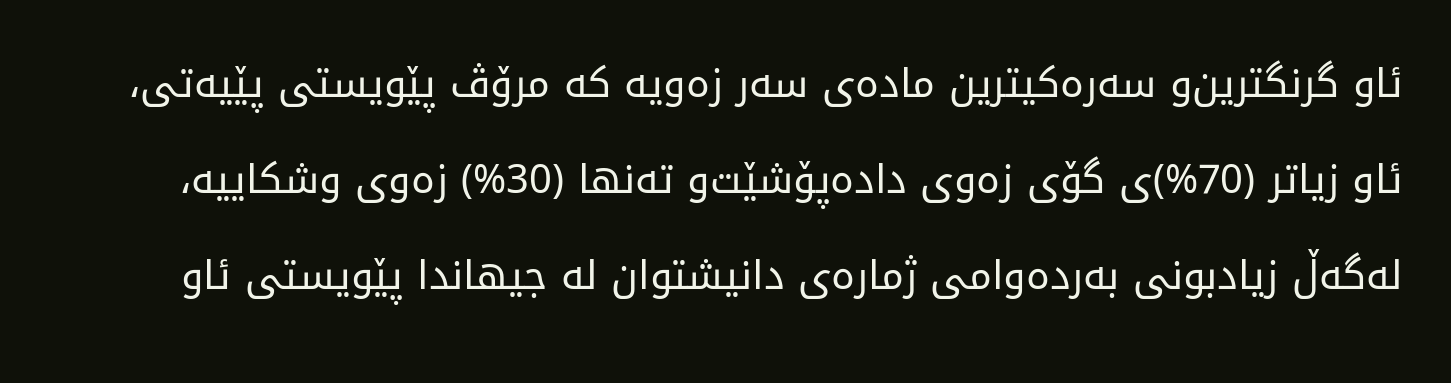ئاو گرنگترین‌و سه‌ره‌كیترین ماده‌ی سه‌ر زه‌ویه‌ كه‌ مرۆڤ پێویستی‌ پێیه‌تی‌، ئاو زیاتر (70%)ی‌ گۆی‌ زه‌وی‌ داده‌پۆشێت‌و ته‌نها (30%) زه‌وی‌ وشكاییه‌، له‌گه‌ڵ‌ زیادبونی‌ به‌رده‌وامی‌ ژماره‌ی‌ دانیشتوان له‌ جیهاندا پێویستی‌ ئاو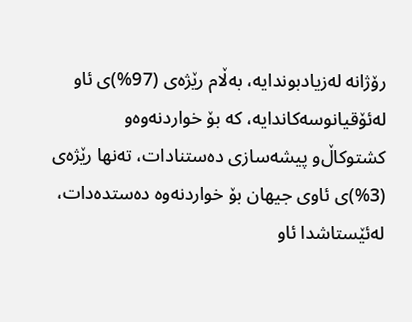رۆژانه‌ له‌زیادبوندایه‌، به‌ڵام رێژه‌ی‌ (97%)ی‌ ئاو له‌ئۆقیانوسه‌كاندایه‌، كه‌ بۆ خواردنه‌وه‌‌و كشتوكاڵ‌و پیشه‌سازی‌ ده‌ستنادات، ته‌نها رێژه‌ی‌ (3%)ی‌ ئاوی‌ جیهان بۆ خواردنه‌وه‌ ده‌ستده‌دات، له‌ئێستاشدا ئاو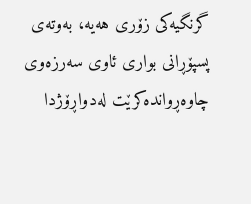گرنگیه‌كی‌ زۆری‌ هه‌یه‌، به‌وته‌ی‌ پسپۆڕانی‌ بواری‌ ئاوی‌ سه‌رزه‌وی‌ چاوه‌ڕوانده‌كرێت له‌دواڕۆژدا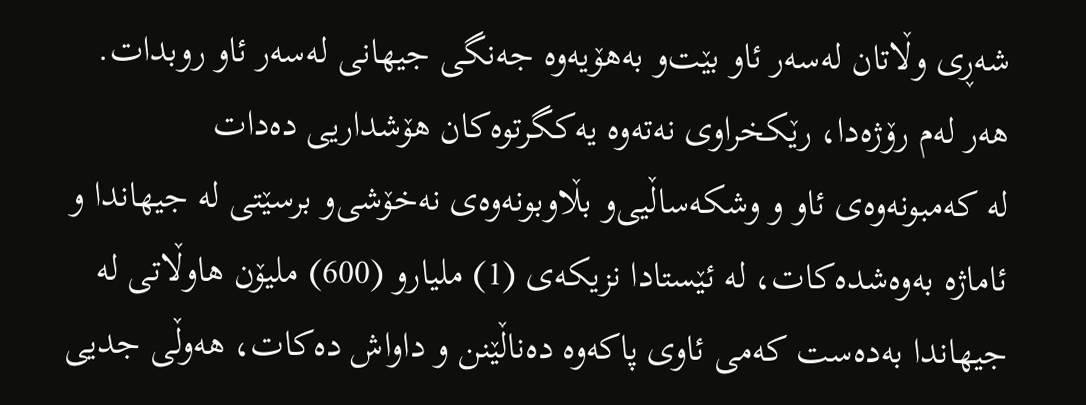شه‌ڕی‌ وڵاتان له‌سه‌ر ئاو بێت‌و به‌هۆیه‌وه‌ جه‌نگی‌ جیهانی‌ له‌سه‌ر ئاو روبدات.
هه‌ر له‌م رۆژه‌دا، رێكخراوی‌ نه‌ته‌وه‌ یه‌كگرتوه‌كان هۆشداریی ده‌دات له ‌كه‌مبونه‌وه‌ی ئاو ‌و وشكه‌ساڵیی‌و بڵاوبونه‌وه‌ی نه‌خۆشی‌و برسێتی له‌ جیهاندا و ئاماژه‌ به‌وه‌شده‌كات، له‌ ئێستادا نزیكه‌ی‌ (1) ملیارو (600) ملیۆن هاوڵاتی‌ له‌ جیهاندا به‌ده‌ست كه‌می‌ ئاوی‌ پاكه‌وه‌ ده‌ناڵێنن و داواش ده‌كات، هه‌وڵی جدیی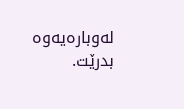له‌وباره‌یه‌وه‌ بدرێت.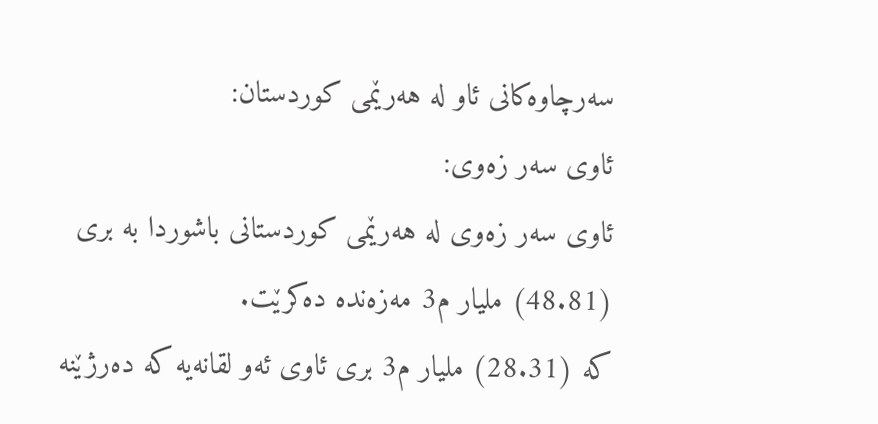سه‌رچاوه‌كانی ئاو له‌ هه‌رێمی كوردستان:
ئاوی سه‌ر زه‌وی:
ئاوی سه‌ر زه‌وی له‌ هه‌رێمی كوردستانی باشوردا به‌ بری (48.81) ملیار م3 مه‌زه‌نده‌ ده‌كرێت.
كه‌ (28.31) ملیار م3 بری ئاوی ئه‌و لقانه‌یه‌ كه‌ ده‌رژێنه‌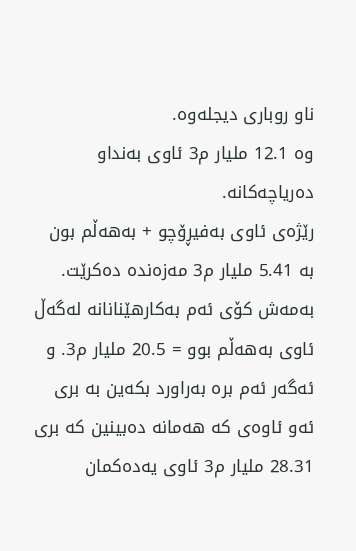ناو روباری دیجله‌وه‌.
وە 12.1 ملیار م3 ئاوی به‌نداو ده‌ریاچه‌كانه‌.
رێژه‌ی ئاوی به‌فیڕۆچو + به‌هه‌ڵم بون به‌ 5.41 ملیار م3 مه‌زه‌نده‌ ده‌كرێت. به‌مه‌ش كۆی ئه‌م به‌كارهێنانانه‌ له‌گه‌ڵ ئاوی به‌هه‌ڵم بوو = 20.5 ملیار م3. و ئه‌گه‌ر ئه‌م بره‌ به‌راورد بكه‌ین به‌ بری ئه‌و ئاوه‌ی كه‌ هه‌مانه‌ ده‌بینین كه‌ بری 28.31 ملیار م3 ئاوی یه‌ده‌كمان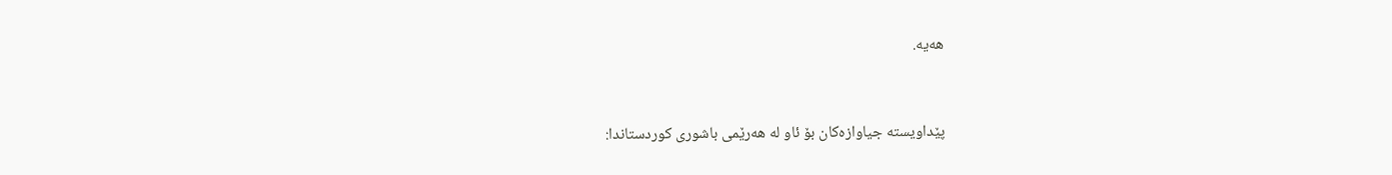هه‌یه‌.


پێداویسته‌ جیاوازه‌كان بۆ ئاو له‌ هه‌رێمی باشوری كوردستاندا: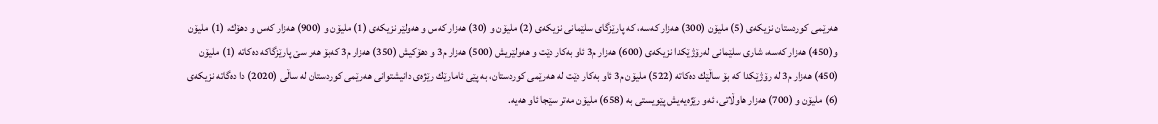هه‌رێمی‌ كوردستان نزیكه‌ی‌ (5) ملیۆن (300) هه‌زار كه‌سه‌، كه‌ پارێزگای سلێمانی‌ نزیكه‌ی‌ (2) ملیۆن و (30) هه‌زار كه‌س و هه‌ولێر نزیكه‌ی‌ (1) ملیۆن و (900) هه‌زار كه‌س و دهۆك، (1) ملیۆن و(450) هه‌زار كه‌سه‌، شاری‌ سلێمانی‌ له‌رۆژێكدا نزیكه‌ی‌ (600) هه‌زار م3 ئاو به‌كار دێت و هه‌ولێریش (500) هه‌زار م3 و دهۆكیش (350) هه‌زار م3 كه‌بۆ هه‌ر سێ پارێزگاكه‌ ده‌كاته‌ (1) ملیۆن (450) هه‌زار م3 له‌ رۆژێكدا كه‌ بۆ ساڵێك ده‌كاته‌ (522) ملیۆن م3 ئاو به‌كار دێت له‌ هه‌رێمی‌ كوردستان، به‌ پێی‌ ئامارێك رێژه‌ی‌ دانیشتوانی‌ هه‌رێمی‌ كوردستان له‌ ساڵی‌ (2020) دا ده‌گاته‌ نزیكه‌ی‌ (6) ملیۆن و (700) هه‌زار هاوڵاتی‌، ئه‌و رێژه‌یه‌یش پێویستی‌ به‌ (658) ملیۆن مه‌تر سێجا ئاو هه‌یه.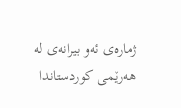ژماره‌ی ئه‌و بیرانه‌ی ‌له‌ هه‌رێمی كوردستاندا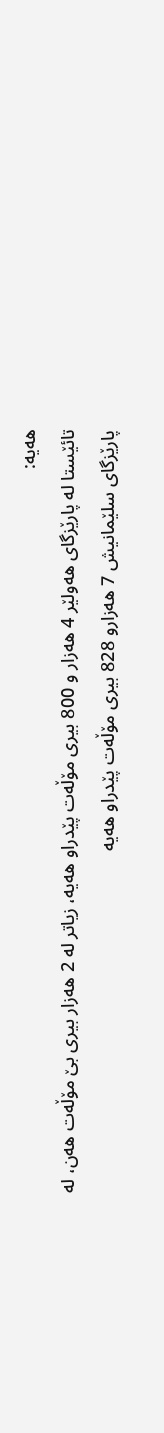هه‌یه‌:
تائێستا له‌ پارێزگای هه‌ولێر 4 هه‌زار و 800 بیری مۆڵه‌ت پێدراو هه‌یه‌‌، زیاتر له‌ 2 هه‌زار بیری بێ مۆڵه‌ت هه‌ن، له‌ پارێزگای سلێمانیش 7 هه‌زارو 828 بیری مۆڵه‌ت پێدراو هه‌یه‌‌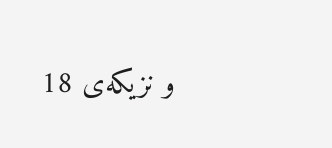و نزیكه‌ی 18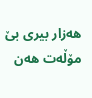هه‌زار بیری بێ مۆڵه‌ت هه‌ن